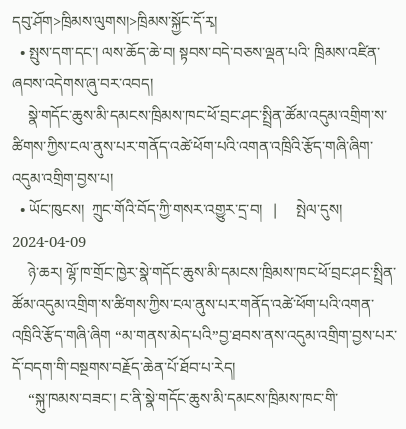དབུ་ཤོག>ཁྲིམས་ལུགས།>ཁྲིམས་སྐྱོང་དོ་རྭ།
  • སྤུས་དག་དང་། ལས་ཆོད་ཆེ་བ། སྟབས་བདེ་བཅས་ལྡན་པའི་ ཁྲིམས་འཛིན་ཞབས་འདེགས་ཞུ་བར་འབད།
    སྣེ་གདོང་ཆུས་མི་དམངས་ཁྲིམས་ཁང་ཕོ་བྲང་ཤང་སྤྲིན་ཚོམ་འདུམ་འགྲིག་ས་ཚིགས་ཀྱིས་ངལ་ནུས་པར་གནོད་འཚེ་ཕོག་པའི་འགན་འཁྲིའི་རྩོད་གཞི་ཞིག་འདུམ་འགྲིག་བྱས་པ།
  • ཡོང་ཁུངས།  ཀྲུང་གོའི་བོད་ཀྱི་གསར་འགྱུར་དྲ་བ།   |     སྤེལ་དུས།  2024-04-09
    ཉེ་ཆར། ལྷོ་ཁ་གྲོང་ཁྱེར་སྣེ་གདོང་ཆུས་མི་དམངས་ཁྲིམས་ཁང་ཕོ་བྲང་ཤང་སྤྲིན་ཚོམ་འདུམ་འགྲིག་ས་ཚིགས་ཀྱིས་ངལ་ནུས་པར་གནོད་འཚེ་ཕོག་པའི་འགན་འཁྲིའི་རྩོད་གཞི་ཞིག “མ་གནས་མེད་པའི”བྱ་ཐབས་ནས་འདུམ་འགྲིག་བྱས་པར་དོ་བདག་གི་བསྔགས་བརྗོད་ཆེན་པོ་ཐོབ་པ་རེད།
    “སྐུ་ཁམས་བཟང་། ང་ནི་སྣེ་གདོང་ཆུས་མི་དམངས་ཁྲིམས་ཁང་གི་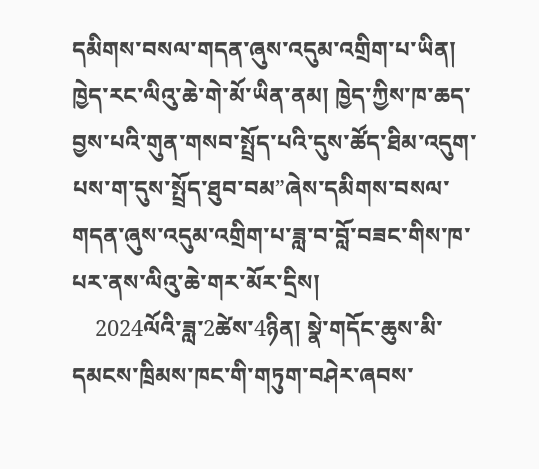དམིགས་བསལ་གདན་ཞུས་འདུམ་འགྲིག་པ་ཡིན། ཁྱེད་རང་ལིའུ་ཆེ་གེ་མོ་ཡིན་ནམ། ཁྱེད་ཀྱིས་ཁ་ཆད་བྱས་པའི་གུན་གསབ་སྤྲོད་པའི་དུས་ཚོད་ཐིམ་འདུག་པས་ག་དུས་སྤྲོད་ཐུབ་བམ”ཞེས་དམིགས་བསལ་གདན་ཞུས་འདུམ་འགྲིག་པ་ཟླ་བ་བློ་བཟང་གིས་ཁ་པར་ནས་ལིའུ་ཆེ་གར་མོར་དྲིས།
    2024ལོའི་ཟླ་2ཚེས་4ཉིན། སྣེ་གདོང་ཆུས་མི་དམངས་ཁྲིམས་ཁང་གི་གཏུག་བཤེར་ཞབས་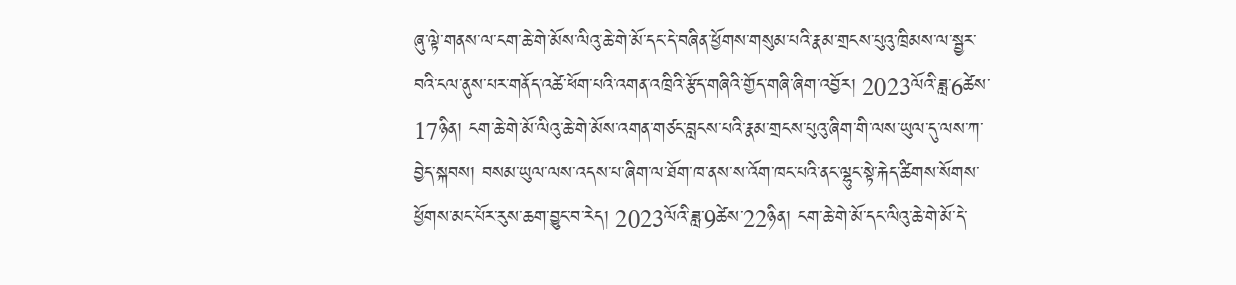ཞུ་ལྟེ་གནས་ལ་ངག་ཆེ་གེ་མོས་ལིའུ་ཆེ་གེ་མོ་དང་དེ་བཞིན་ཕྱོགས་གསུམ་པའི་རྣམ་གྲངས་པུའུ་ཁྲིམས་ལ་སྦྱར་བའི་ངལ་ནུས་པར་གནོད་འཚེ་ཕོག་པའི་འགན་འཁྲིའི་རྩོད་གཞིའི་གྱོད་གཞི་ཞིག་འབྱོར། 2023ལོའི་ཟླ་6ཚེས་17ཉིན། ངག་ཆེ་གེ་མོ་ལིའུ་ཆེ་གེ་མོས་འགན་གཙང་བླངས་པའི་རྣམ་གྲངས་པུའུ་ཞིག་གི་ལས་ཡུལ་དུ་ལས་ཀ་བྱེད་སྐབས། བསམ་ཡུལ་ལས་འདས་པ་ཞིག་ལ་ཐོག་ཁ་ནས་ས་འོག་ཁང་པའི་ནང་ལྷུང་སྟེ་རྐེད་ཚིགས་སོགས་ཕྱོགས་མང་པོར་རུས་ཆག་བྱུང་བ་རེད། 2023ལོའི་ཟླ་9ཚེས་22ཉིན། ངག་ཆེ་གེ་མོ་དང་ལིའུ་ཆེ་གེ་མོ་དེ་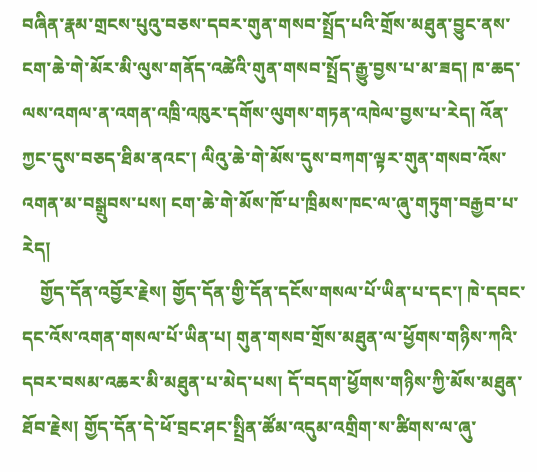བཞིན་རྣམ་གྲངས་པུའུ་བཅས་དབར་གུན་གསབ་སྤྲོད་པའི་གྲོས་མཐུན་བྱུང་ནས་ངག་ཆེ་གེ་མོར་མི་ལུས་གནོད་འཚེའི་གུན་གསབ་སྤྲོད་རྒྱུ་བྱས་པ་མ་ཟད། ཁ་ཆད་ལས་འགལ་ན་འགན་འཁྲི་འཁུར་དགོས་ལུགས་གཏན་འཁེལ་བྱས་པ་རེད། འོན་ཀྱང་དུས་བཅད་ཐིམ་ནའང་། ལིའུ་ཆེ་གེ་མོས་དུས་བཀག་ལྟར་གུན་གསབ་འོས་འགན་མ་བསྒྲུབས་པས། ངག་ཆེ་གེ་མོས་ཁོ་པ་ཁྲིམས་ཁང་ལ་ཞུ་གཏུག་བརྒྱབ་པ་རེད།
    གྱོད་དོན་འབྱོར་རྗེས། གྱོད་དོན་གྱི་དོན་དངོས་གསལ་པོ་ཡིན་པ་དང་། ཁེ་དབང་དང་འོས་འགན་གསལ་པོ་ཡིན་པ། གུན་གསབ་གྲོས་མཐུན་ལ་ཕྱོགས་གཉིས་ཀའི་དབར་བསམ་འཆར་མི་མཐུན་པ་མེད་པས། དོ་བདག་ཕྱོགས་གཉིས་ཀྱི་མོས་མཐུན་ཐོབ་རྗེས། གྱོད་དོན་དེ་ཕོ་བྲང་ཤང་སྤྲིན་ཚོམ་འདུམ་འགྲིག་ས་ཚིགས་ལ་ཞུ་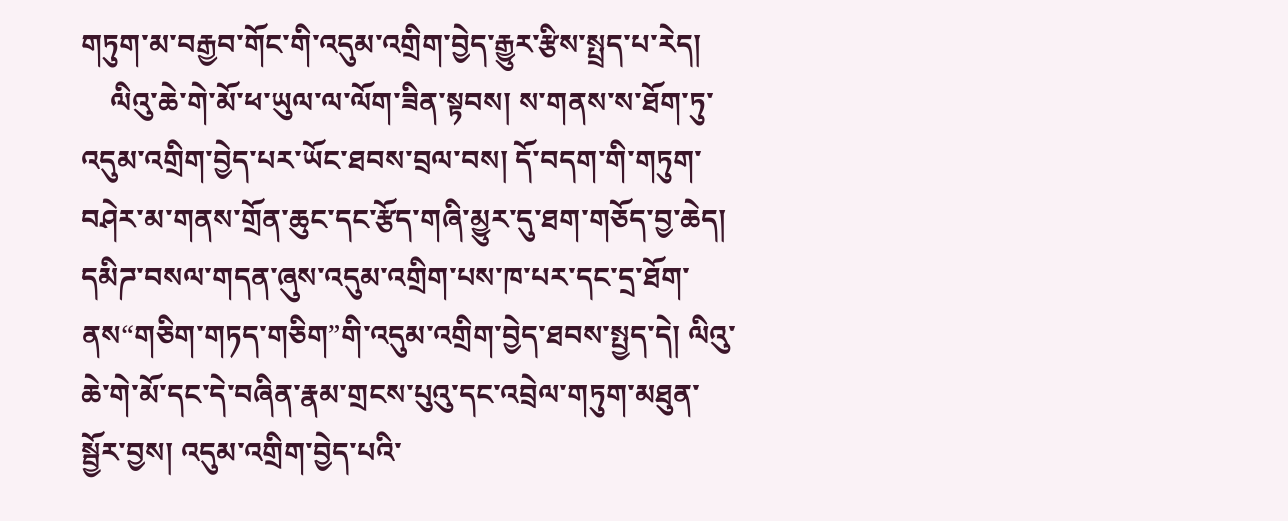གཏུག་མ་བརྒྱབ་གོང་གི་འདུམ་འགྲིག་བྱེད་རྒྱུར་རྩིས་སྤྲད་པ་རེད།
    ལིའུ་ཆེ་གེ་མོ་ཕ་ཡུལ་ལ་ལོག་ཟིན་སྟབས། ས་གནས་ས་ཐོག་ཏུ་འདུམ་འགྲིག་བྱེད་པར་ཡོང་ཐབས་བྲལ་བས། དོ་བདག་གི་གཏུག་བཤེར་མ་གནས་གྲོན་ཆུང་དང་རྩོད་གཞི་མྱུར་དུ་ཐག་གཅོད་བྱ་ཆེད། དམིཌ་བསལ་གདན་ཞུས་འདུམ་འགྲིག་པས་ཁ་པར་དང་དྲ་ཐོག་ནས“གཅིག་གཏད་གཅིག”གི་འདུམ་འགྲིག་བྱེད་ཐབས་སྤྱད་དེ། ལིའུ་ཆེ་གེ་མོ་དང་དེ་བཞིན་རྣམ་གྲངས་པུའུ་དང་འབྲེལ་གཏུག་མཐུན་སྦྱོར་བྱས། འདུམ་འགྲིག་བྱེད་པའི་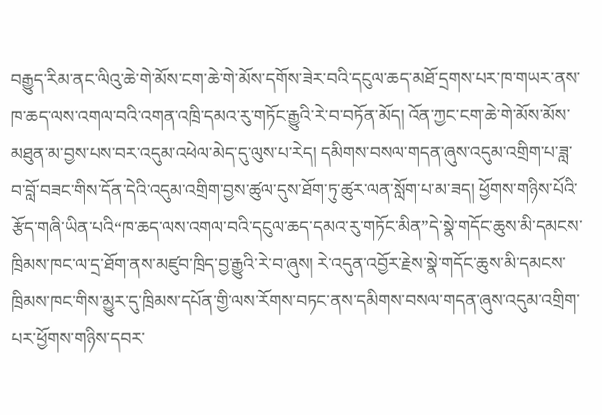བརྒྱུད་རིམ་ནང་ལིའུ་ཆེ་གེ་མོས་ངག་ཆེ་གེ་མོས་དགོས་ཟེར་བའི་དངུལ་ཆད་མཐོ་དྲགས་པར་ཁ་གཡར་ནས་ཁ་ཆད་ལས་འགལ་བའི་འགན་འཁྲི་དམའ་རུ་གཏོང་རྒྱུའི་རེ་བ་བཏོན་མོད། འོན་ཀྱང་ངག་ཆེ་གེ་མོས་མོས་མཐུན་མ་བྱས་པས་བར་འདུམ་འཕེལ་མེད་དུ་ལུས་པ་རེད། དམིགས་བསལ་གདན་ཞུས་འདུམ་འགྲིག་པ་ཟླ་བ་བློ་བཟང་གིས་དོན་དེའི་འདུམ་འགྲིག་བྱས་ཚུལ་དུས་ཐོག་ཏུ་ཚུར་ལན་སློག་པ་མ་ཟད། ཕྱོགས་གཉིས་པོའི་རྩོད་གཞི་ཡིན་པའི“ཁ་ཆད་ལས་འགལ་བའི་དངུལ་ཆད་དམའ་རུ་གཏོང་མིན”དེ་སྣེ་གདོང་ཆུས་མི་དམངས་ཁྲིམས་ཁང་ལ་དྲ་ཐོག་ནས་མཛུབ་ཁྲིད་བྱ་རྒྱུའི་རེ་བ་ཞུས། རེ་འདུན་འབྱོར་རྗེས་སྣེ་གདོང་ཆུས་མི་དམངས་ཁྲིམས་ཁང་གིས་མྱུར་དུ་ཁྲིམས་དཔོན་གྱི་ལས་རོགས་བཏང་ནས་དམིགས་བསལ་གདན་ཞུས་འདུམ་འགྲིག་པར་ཕྱོགས་གཉིས་དབར་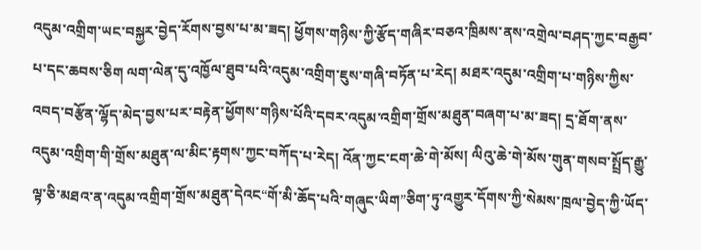འདུམ་འགྲིག་ཡང་བསྐྱར་བྱེད་རོགས་བྱས་པ་མ་ཟད། ཕྱོགས་གཉིས་ཀྱི་རྩོད་གཞིར་བཅའ་ཁྲིམས་ནས་འགྲེལ་བཤད་ཀྱང་བརྒྱབ་པ་དང་ཆབས་ཅིག ལག་ལེན་དུ་འཁྱོལ་ཐུབ་པའི་འདུམ་འགྲིག་ཇུས་གཞི་བཏོན་པ་རེད། མཐར་འདུམ་འགྲིག་པ་གཉིས་ཀྱིས་འབད་བརྩོན་ལྷོད་མེད་བྱས་པར་བརྟེན་ཕྱོགས་གཉིས་པོའི་དབར་འདུམ་འགྲིག་གྲོས་མཐུན་བཞག་པ་མ་ཟད། དྲ་ཐོག་ནས་འདུམ་འགྲིག་གི་གྲོས་མཐུན་ལ་མིང་རྟགས་ཀྱང་བཀོད་པ་རེད། འོན་ཀྱང་ངག་ཆེ་གེ་མོས། ལིའུ་ཆེ་གེ་མོས་གུན་གསབ་སྤྲོད་རྒྱུ་ལྟ་ཅི་མཐའ་ན་འདུམ་འགྲིག་གྲོས་མཐུན་དེའང“གོ་མི་ཆོད་པའི་གཞུང་ཡིག”ཅིག་ཏུ་འགྱུར་དོགས་ཀྱི་སེམས་ཁྲལ་བྱེད་ཀྱི་ཡོད་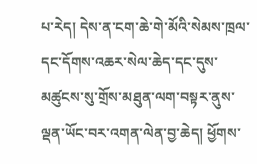པ་རེད། དེས་ན་ངག་ཆེ་གེ་མོའི་སེམས་ཁྲལ་དང་དོགས་འཆར་སེལ་ཆེད་དང་དུས་མཚུངས་སུ་གྲོས་མཐུན་ལག་བསྟར་ནུས་ལྡན་ཡོང་བར་འགན་ལེན་བྱ་ཆེད། ཕྱོགས་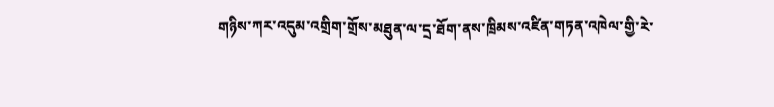གཉིས་ཀར་འདུམ་འགྲིག་གྲོས་མཐུན་ལ་དྲ་ཐོག་ནས་ཁྲིམས་འཛིན་གཏན་འཁེལ་གྱི་རེ་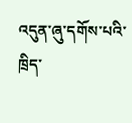འདུན་ཞུ་དགོས་པའི་ཁྲིད་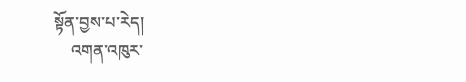སྟོན་བྱས་པ་རེད།
    འགན་འཁུར་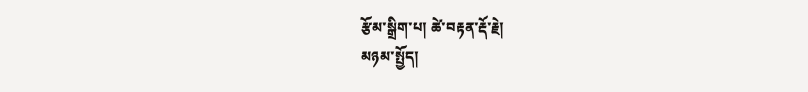རྩོམ་སྒྲིག་པ། ཚེ་བརྟན་རྡོ་རྗེ།
མཉམ་སྤྱོད།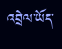འབྲེལ་ཡོད་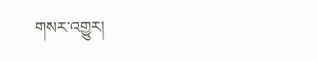གསར་འགྱུར།